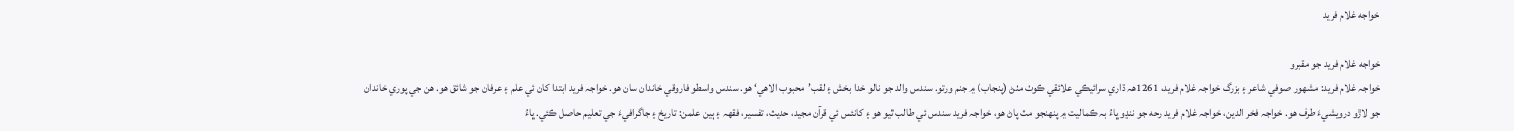خواجه غلام فريد

خواجه غلام فريد جو مقبرو
خواجہ غلام فريد: مشھور صوفي شاعر ۽ بزرگ خواجہ غلام فريد، 1261ھہ ڌاري سرائيڪي علائقي ڪوٺ مٺڻ (پنجاب) ۾ جنم ورتو. سندس والد جو نالو خدا بخش ۽ لقب’محبوب الاهي‘ هو. سندس واسطو فاروقي خاندان سان هو. خواجہ فريد ابتدا کان ئي علم ۽ عرفان جو شائق هو. هن جي پوري خاندان جو لاڙو درويشيءَ طرف هو. خواجہ فخر الدين، خواجہ غلام فريد رحه جو ننڍو ڀاءُ بہ ڪماليت ۾ پنهنجو مٽ پاڻ هو، خواجہ فريد سندس ئي طالب ٿيو هو ۽ کانئس ئي قرآن مجيد، حديث، تفسير، فقھہ ۽ ٻين علمن: تاريخ ۽ جاگرافيءَ جي تعليم حاصل ڪئي. ڀاءُ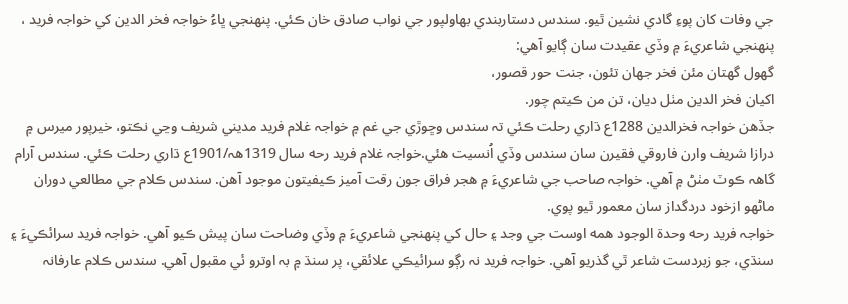جي وفات کان پوءِ گادي نشين ٿيو. سندس دستاربندي بھاولپور جي نواب صادق خان ڪئي. پنھنجي ڀاءُ خواجہ فخر الدين کي خواجہ فريد ، پنھنجي شاعريءَ ۾ وڏي عقيدت سان ڳايو آهي:
گهول گهتان مئن فخر جھان تئون، جنت حور قصور،
اکيان فخر الدين مٺل ديان، تن من ڪيتم چور.
جڏهن خواجہ فخرالدين 1288ع ڌاري رحلت ڪئي تہ سندس وڇوڙي جي غم ۾ خواجہ غلام فريد مديني شريف وڃي نڪتو، خيرپور ميرس ۾ درازا شريف وارن فاروقي فقيرن سان سندس وڏي اُنسيت هئي.خواجہ غلام فريد رحه سال 1319ھہ/1901ع ڌاري رحلت ڪئي. سندس آرام گاھہ ڪوٽ مٺڻ ۾ آهي. خواجہ صاحب جي شاعريءَ ۾ هجر فراق جون رقت آميز ڪيفيتون موجود آهن. سندس ڪلام جي مطالعي دوران ماڻهو ازخود دردگداز سان معمور ٿيو پوي.
خواجہ فريد رحه وحدة الوجود همه اوست جي وجد ۽ حال کي پنھنجي شاعريءَ ۾ وڏي وضاحت سان پيش ڪيو آهي. خواجہ فريد سرائڪيءَ ۽ سنڌي، جو زبردست شاعر ٿي گذريو آهي. خواجہ فريد نہ رڳو سرائيڪي علائقي، پر سنڌ ۾ بہ اوترو ئي مقبول آهي. سندس ڪلام عارفانہ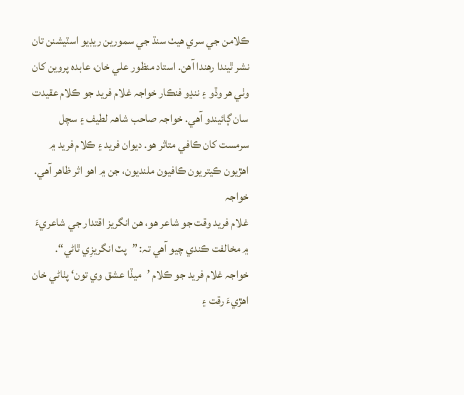ڪلامن جي سري هيٺ سنڌ جي سمورين ريڊيو اسٽيشنن تان نشر ٿيندا رهندا آهن. استاد منظور علي خان، عابدہ پروين کان وٺي هر وڏو ۽ ننڍو فنڪار خواجہ غلام فريد جو ڪلام عقيدت سان ڳائيندو آهي. خواجہ صاحب شاھہ لطيف ۽ سچل سرمست کان ڪافي متاثر هو. ديوان فريد ۽ ڪلام فريد ۾ اهڙيون ڪيتريون ڪافيون ملنديون، جن ۾ اهو اثر ظاهر آهي. خواجہ
غلام فريد وقت جو شاعر هو، هن انگريز اقتدار جي شاعريءَ ۾ مخالفت ڪندي چيو آهي تہ: ”پٽ انگريزِي ٿاڻي“. خواجہ غلام فريد جو ڪلام ’ميڏا عشق وي تون‘ پٺاڻي خان اهڙيءَ رقت ۽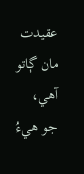عقيدت مان ڳاتو آهي، جو هيءُ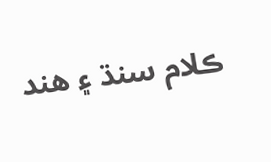ڪلام سنڌ ۽ هند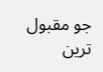جو مقبول ترين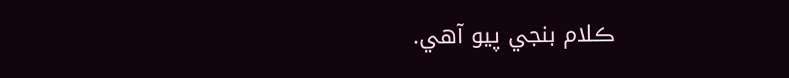ڪلام بنجي پيو آهي.